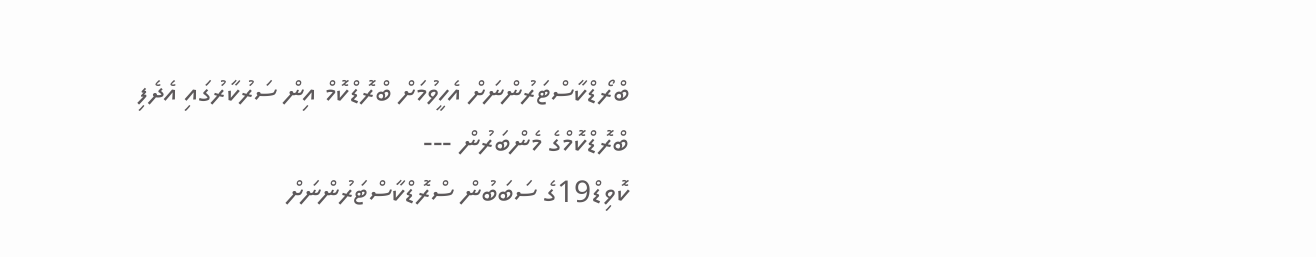ބްރޯޑްކާސްޓަރުންނަށް އެހީވުމަށް ބްރޮޑްކޮމް އިން ސަރުކާރުގައި އެދެފި
ބްރޮޑްކޮމްގެ މެންބަރުން ---
ކޮވިޑް19ގެ ސަބަބުން ސްރޮޑްކާސްޓަރުންނަށް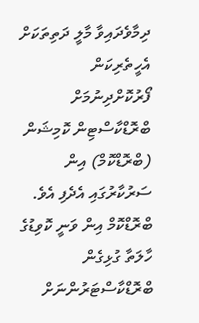ދިމާވެދައިވާ މާލީ ދަތިތަކަށް އެހީތެރިކަން ފޯރުކޮށްދިނުމަށް ބްރޮޑްކާސްޓިން ކޮމިޝަން (ބްރޮޑްކޮމް) އިން ސަރުކާރުގައި އެދެފި އެވެ.
ބްރޮޑްކޮމް އިން ވަނީ ކޮވިޑުގެ ހާލަތާ ގުޅިގެން ބްރޮޑްކާސްޓަރުންނަށް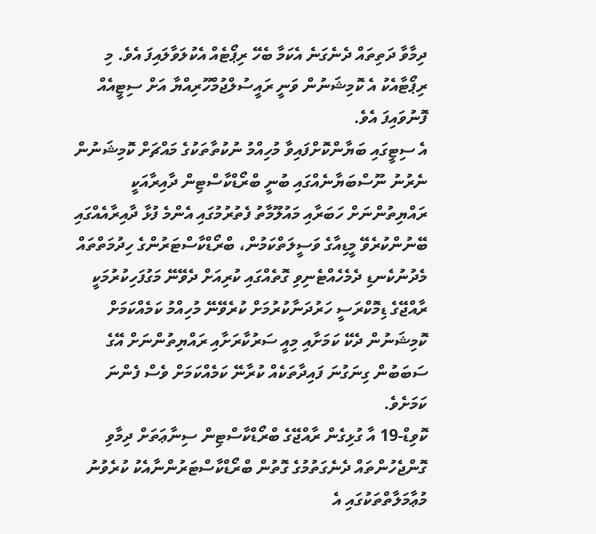ދިމާވާ ދަތިތައް ދެނެގަނެ އެކަމާ ބެހޭ ރިޕޯޓެއް އެކުލަވާލައިފަ އެވެ. މި ރިޕޯޓާއެކު އެ ކޮމިޝަނުން ވަނީ ރައީސުލްޖުމްހޫރިއްޔާ އަށް ސިޓީއެއް ފޮނުވައިފަ އެވެ.
އެ ސިޓީގައި ބަޔާންކޮށްފައިވާ މުހިއްމު ނުކުތާތަކުގެ މައްޗަށް ކޮމިޝަނުން ނެރުނު ނޫސްބަޔާނެއްގައި ބުނީ ބްރޯޑްކާސްޓިން ދާއިރާއަކީ ރައްޔިތުންނަށް ހަބަރާއި މައުލޫމާތު ފެތުރުމުގައި އެންމެ ފުޅާ ދާއިރާއެއްގައި ބޭނުންކުރެވޭ މީޑިއާގެ ވަސީލަތްކަމުން، ބްރޯޑްކާސްޓަރުންގެ ހިދުމަތްތައް މެދުނުކެނޑި ދެމެހެއްޓެނިވި ގޮތެއްގައި ކުރިއަށް ދެވޭނޭ މަގުފަހިކުރުމަކީ ރާއްޖޭގެ ޑިމޮކްރަސީ ހަރުދަނާކުރުމަށް ކުރެވޭނޭ މުހިއްމު ކަމެއްކަމަށް ކޮމިޝަނުން ދެކޭ ކަމަށާއި މިއީ ސަރުކާރަށާއި ރައްޔިތުންނަށް އޭގެ ސަބަބުން ގިނަގުނަ ފައިދާތަކެއް ކުރާނޭ ކަމެއްކަމަށް ވެސް ފެންނަ ކަމަށެވެ.
ކޮވިޑް-19 އާ ގުޅިގެން ރާއްޖޭގެ ބްރޯޑްކާސްޓިން ސިނާޢަތަށް ދިމާވި ގޮންޖެހުންތައް ދެނެގަތުމުގެ ގޮތުން ބްރޯޑްކާސްޓަރުންނާއެކު ކުރެވުނު މުޢާމަލާތްތަކުގައި އެ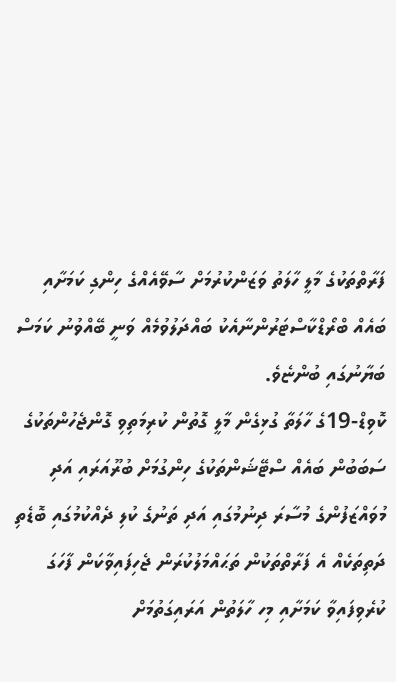ފަރާތްތަކުގެ މާލީ ހާލަތު ވަޒަންކުރުމަށް ސާވޭއެއްގެ ހިންގި ކަމަށާއި ބައެއް ބްރޯޑްކާސްޓަރުންނާއެކު ބައްދަލުވުމެއް ވަނީ ބޭއްވުނު ކަމަސް ބަޔާނުގައި ބުންޏެވެ.
ކޮވިޑް-19ގެ ހާލަތާ ގުޅިގެން މާލީ ގޮތުން ކުރިމަތިވި ގޮންޖެހުންތަކުގެ ސަބަބުން ބައެއް ސްޓޭޝަންތަކުގެ ހިންގުމަށް ބުރޫއަރައި އަދި މުވައްޒަފުންގެ މުސާރަ ދިނުމުގައި އަދި ތަނުގެ ކުލި ދެއްކުމުގައި ބޮޑެތި ދަތިތަކެއް އެ ފަރާތްތަކުން ތަޙައްމަލުކުރަން ޖެހިފައިވާކަން ފާހަގަ ކުރެވިފައިވާ ކަމަށާއި މިހ ހާލަތުން އަރައިގަތުމަށް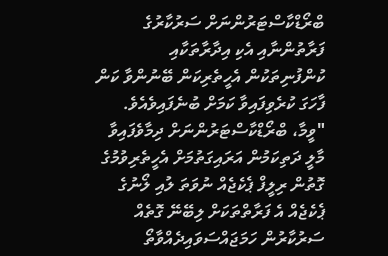ބްރޯޑްކާސްޓަރުންނަށް ސަރުކާރުގެ ފަރާތުންނާއި އެކި އިދާރާތަކާއި ކުންފުނިތަކުން އެހީތެރިކަން ބޭނުންވާ ކަން ފާހަގަ ކުރެވިފައިވާ ކަމަށް ބުނެފައިވެއެވެ.
"ވީމާ، ބްރޯޑްކާސްޓަރުންނަށް ދިމާވެފައިވާ މާލީ ދަތިކަމުން އަރައިގަތުމަށް އެހީތެރިވުމުގެ ގޮތުން ރިލީފް ޕެކެޖެއް ނުވަތަ ލުއި ލޯނުގެ ޕެކެޖެއް އެ ފަރާތްތަކަށް ލިބޭނޭ ގޮތެއް ސަރުކާރުން ހަމަޖައްސަވައިދެއްވާތޯ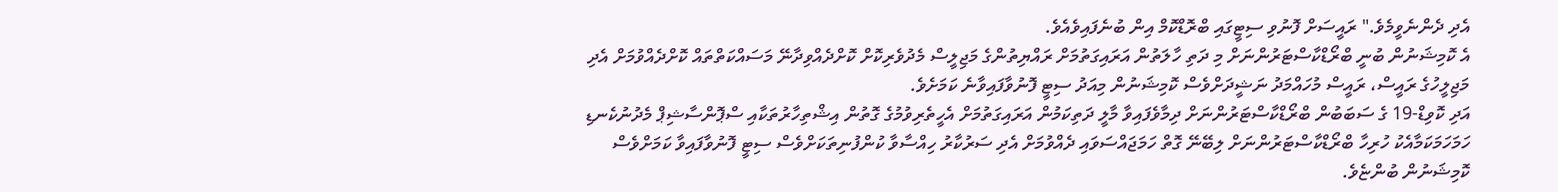އެދި ދެންނެވީމެވެ." ރައީސަށް ފޮނުވި ސިޓީގައި ބްރޮޑްކޮމް އިން ބުނެފައިވެއެވެ.
އެ ކޮމިޝަނުން ބުނީ ބްރޯޑްކާސްޓަރުންނަށް މި ދަތި ހާލަތުން އަރައިގަތުމަށް ރައްޔިތުންގެ މަޖިލީސް މެދުވެރިކޮށް ކޮށްދެއްވިދާނޭ މަސައްކަތްތައް ކޮށްދެއްވުމަށް އެދި މަޖިލީހުގެ ރައީސް، ރައީސް މުހައްމަދު ނަޝީދަށްވެސް ކޮމިޝަނުން މިއަދު ސިޓީ ފޮނުވާފައިވާނެ ކަމަށެވެ.
އަދި ކޮވިޑް-19 ގެ ސަބަބުން ބްރޯޑްކާސްޓަރުންނަށް ދިމާވެފައިވާ މާލީ ދަތިކަމުން އަރައިގަތުމަށް އެހީތެރިވުމުގެ ގޮތުން އިޝްތިހާރުތަކާއި ސްޕޮންސާޝިޕް މެދުނުކެނޑި ހަމަހަމަކަމާއެކު ހުރިހާ ބްރޯޑްކާސްޓަރުންނަށް ލިބޭނޭ ގޮތް ހަމަޖައްސަވައި ދެއްވުމަށް އެދި ސަރުކާރު ހިއްސާވާ ކުންފުނިތަކަށްވެސް ސިޓީ ފޮނުވާފައިވާ ކަމަށްވެސް ކޮމިޝަނުން ބުންޏެވެ.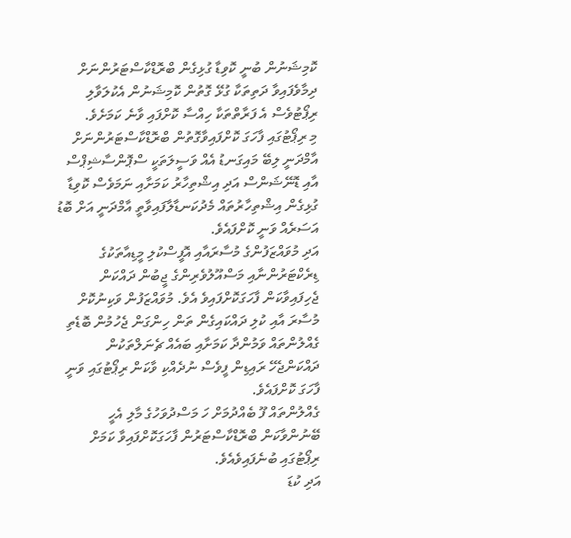ކޮމިޝަނުން ބުނީ ކޮވިޑާ ގުޅިގެން ބްރޮޑްކާސްޓަރުންނަށް ދިމާވެފައިވާ ދަތިތަކާ ގުޅޭ ގޮތުން ކޮމިޝަނުން އެކުލަވާލި ރިޕޯޓުވެސް އެ ފަރާތްތަކާ ހިއްސާ ކޮށްފައި ވާނެ ކަމަށެވެ.
މި ރިޕޯޓުގައި ފާހަގަ ކޮށްފައިވާގޮތުން ބްރޮޑްކާސްޓަރުންނަށް އާމްދަނީ ލިބޭ މައިގަނޑު އެއް ވަސީލަތަކީ ސްޕޮންސާޝިޕްސް އާއި ޑޮނޭޝަންސް އަދި އިޝްތިހާރު ކަމަށާއި ނަމަވެސް ކޮވިޑާ ގުޅިގެން އިޝްތިހާރުތައް މެދުކަނޑާލާފައިވާތީ އާމްދަނީ އަށް ބޮޑު އަސަރެއް ވަނީ ކޮށްފައެވެ.
އަދި މުވައްޒަފުންގެ މުސާރައާއި އޮފީސްކުލި މީޑިއާތަކުގެ ޑިރެކްޓަރުންނާއި މަސްއޫލުވެރިންގެ ޖީބުން ދައްކަން ޖެހިފައިވާކަން ފާހަގަކޮށްފައިވެ އެވެ. މުވައްޒަފުން ވަކިނުކޮށް މުސާރަ އާއި ކުލި ދައްކައިގެން ތަން ހިންގަން ޖެހުމުން ބޮޑެތި ގެއްލުންތައް ވަމުންދާ ކަމަށާއި ބައެއް ޗެނަލްތަކުން ދައްކަންޖެހޭ ރައިޑިން ފީވެސް ނުދެއްކި ވާކަން ރިޕޯޓުގައި ވަނީ ފާހަގަ ކޮށްފައެވެ.
ގެއްލުންތައް ފޫ ބެއްދުމަށް ހަ މަސްދުވަހުގެ މާލި އެހީ ބޭނުންވާކަން ބްރޮޑްކާސްޓަރުން ފާހަގަކޮށްފައިވާ ކަމަށް ރިޕޯޓުގައި ބުނެފައިވެއެވެ.
އަދި ކުޑަ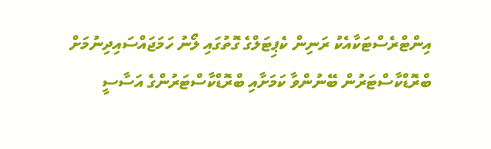އިންޓްރެސްޓަކާއެކު ރަނިން ކެޕިޓަލްގެ ގޮތުގައި ލޯނު ހަމަޖައްސައިދިނުމަށް ބްރޮޑްކާސްޓަރުން ބޭނުންވާ ކަމަށާއި ބްރޮޑްކާސްޓަރުންގެ އަސާސީ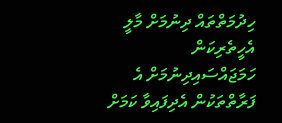ހިދުމަތްތައް ދިނުމަށް މާލީ އެހީތެރިކަން ހަމަޖައްސައިދިނުމަށް އެ ފަރާތްތަކުން އެދިފައިވާ ކަމަށް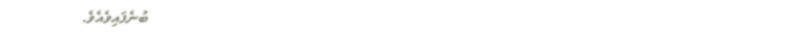ބުނެފައިވެއެވެ.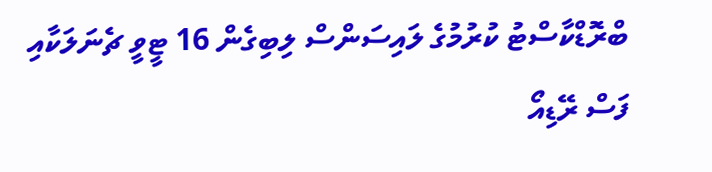ބްރޮޑްކާސްޓު ކުރުމުގެ ލައިސަންސް ލިބިގެން 16 ޓީވީ ޗެނަލަކާއި ފަސް ރޭޑިއޯ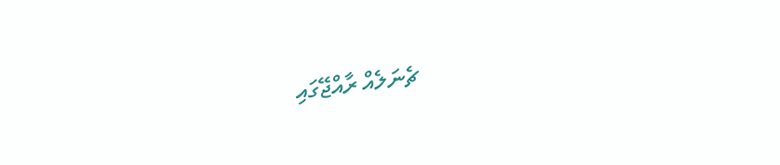ޗެނަލެއް ރާއްޖޭގައި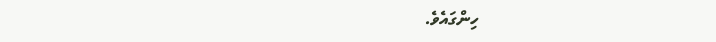ހިންގައެވެ.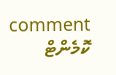comment ކޮމެންޓް